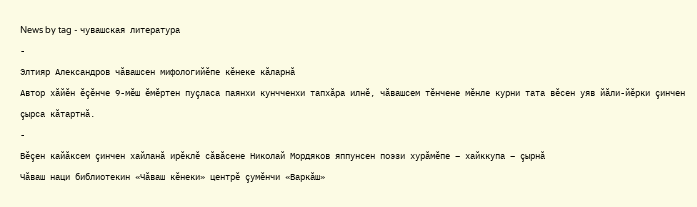News by tag - чувашская литература
-
Элтияр Александров чăвашсен мифологийӗпе кӗнеке кăларнă
Автор хӑйӗн ӗçӗнче 9-мӗш ӗмӗртен пуçласа паянхи кунчченхи тапхӑра илнӗ, чӑвашсем тӗнчене мӗнле курни тата вӗсен уяв йӑли-йӗрки çинчен çырса кӑтартнӑ.
-
Вӗçен кайăксем çинчен хайланă ирӗклӗ сăвăсене Николай Мордяков яппунсен поэзи хурăмӗпе – хайккупа – çырнă
Чăваш наци библиотекин «Чăваш кӗнеки» центрӗ çумӗнчи «Варкăш»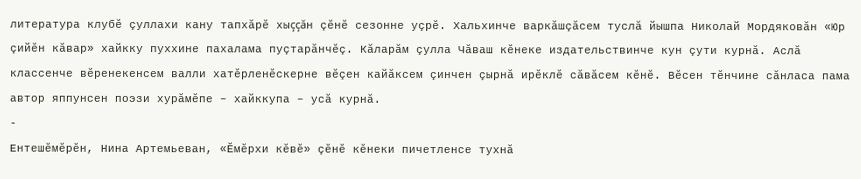литература клубӗ çуллахи кану тапхăрӗ хыççăн çӗнӗ сезонне уçрӗ. Хальхинче варкăшçăсем туслă йышпа Николай Мордяковăн «Юр çийӗн кăвар» хайкку пуххине пахалама пуçтарăнчӗç. Кăларăм çулла Чăваш кӗнеке издательствинче кун çути курнă. Аслă классенче вӗренекенсем валли хатӗрленӗскерне вӗçен кайăксем çинчен çырнă ирӗклӗ сăвăсем кӗнӗ. Вӗсен тӗнчине сăнласа пама автор яппунсен поэзи хурăмӗпе – хайккупа – усă курнă.
-
Ентешӗмӗрӗн, Нина Артемьеван, «Ӗмӗрхи кӗвӗ» çӗнӗ кӗнеки пичетленсе тухнă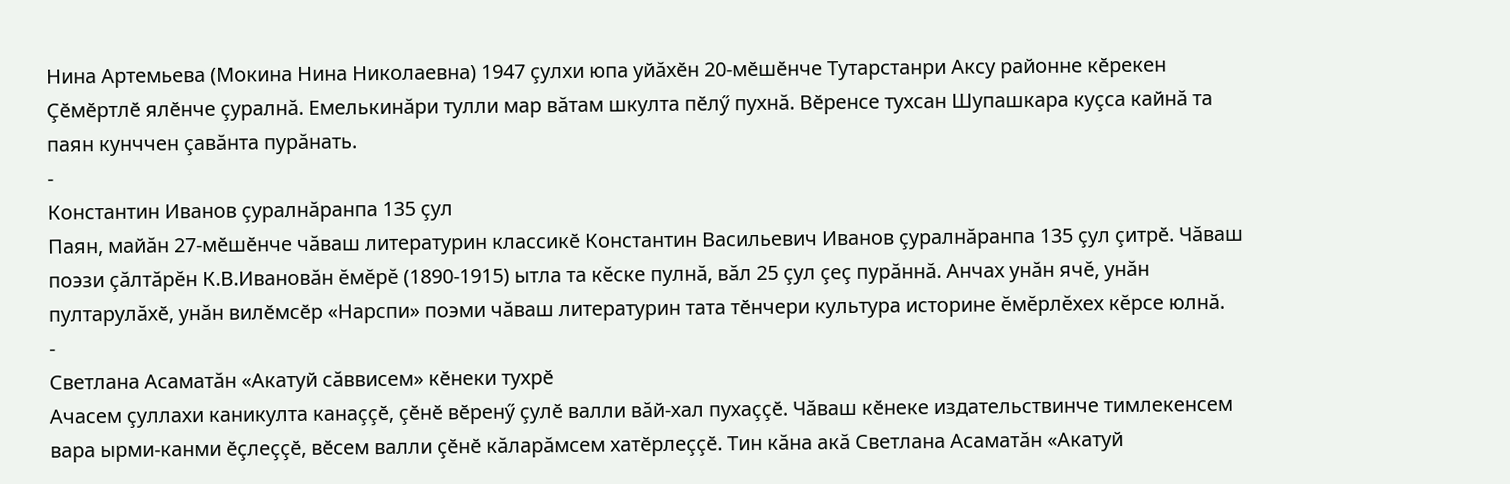Нина Артемьева (Мокина Нина Николаевна) 1947 çулхи юпа уйăхӗн 20-мӗшӗнче Тутарстанри Аксу районне кӗрекен Çӗмӗртлӗ ялӗнче çуралнă. Емелькинăри тулли мар вăтам шкулта пӗлӳ пухнă. Вӗренсе тухсан Шупашкара куçса кайнă та паян кунччен çавăнта пурăнать.
-
Константин Иванов çуралнăранпа 135 çул
Паян, майăн 27-мӗшӗнче чăваш литературин классикӗ Константин Васильевич Иванов çуралнăранпа 135 çул çитрӗ. Чăваш поэзи çăлтăрĕн К.В.Ивановăн ĕмĕрĕ (1890-1915) ытла та кĕске пулнă, вăл 25 çул çеç пурăннă. Анчах унăн ячĕ, унăн пултарулăхӗ, унăн вилӗмсӗр «Нарспи» поэми чăваш литературин тата тӗнчери культура историне ĕмĕрлĕхех кĕрсе юлнă.
-
Светлана Асаматăн «Акатуй сăввисем» кӗнеки тухрӗ
Ачасем çуллахи каникулта канаççӗ, çӗнӗ вӗренӳ çулӗ валли вăй-хал пухаççӗ. Чăваш кӗнеке издательствинче тимлекенсем вара ырми-канми ӗçлеççӗ, вӗсем валли çӗнӗ кăларăмсем хатӗрлеççӗ. Тин кăна акă Светлана Асаматăн «Акатуй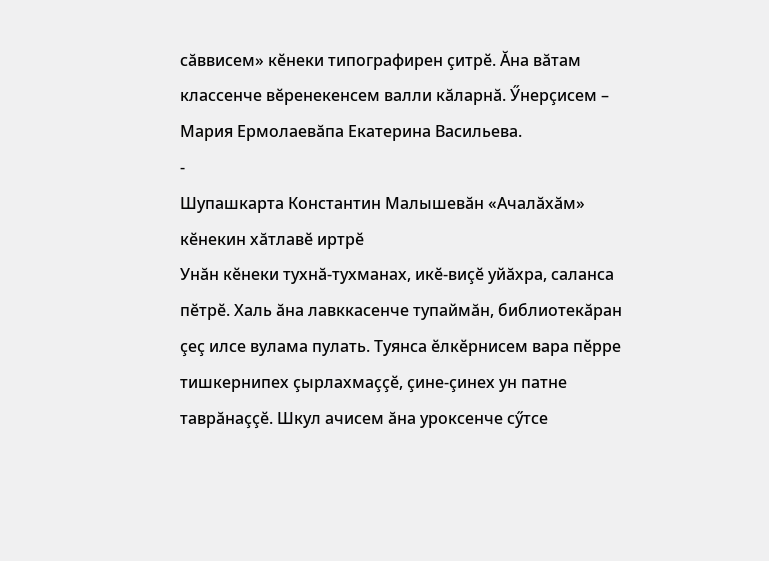сăввисем» кӗнеки типографирен çитрӗ. Ăна вăтам классенче вӗренекенсем валли кăларнă. Ӳнерçисем – Мария Ермолаевăпа Екатерина Васильева.
-
Шупашкарта Константин Малышевăн «Ачалăхăм» кӗнекин хăтлавӗ иртрӗ
Унăн кӗнеки тухнă-тухманах, икӗ-виçӗ уйăхра, саланса пӗтрӗ. Халь ăна лавккасенче тупаймăн, библиотекăран çеç илсе вулама пулать. Туянса ӗлкӗрнисем вара пӗрре тишкернипех çырлахмаççӗ, çине-çинех ун патне таврăнаççӗ. Шкул ачисем ăна уроксенче сӳтсе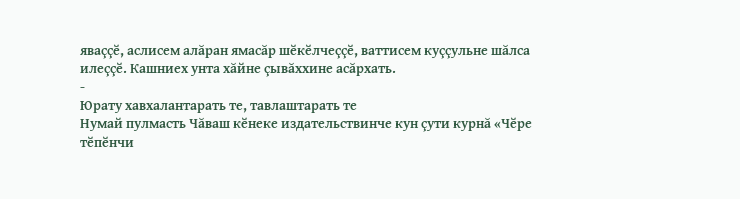яваççӗ, аслисем алăран ямасăр шӗкӗлчеççӗ, ваттисем куççульне шăлса илеççӗ. Кашниех унта хăйне çывăххине асăрхать.
-
Юрату хавхалантарать те, тавлаштарать те
Нумай пулмасть Чăваш кӗнеке издательствинче кун çути курнă «Чӗре тӗпӗнчи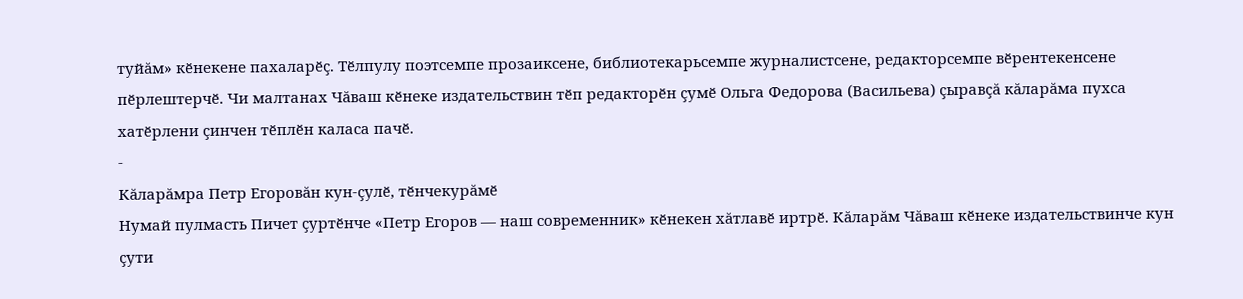туйăм» кӗнекене пахаларӗç. Тӗлпулу поэтсемпе прозаиксене, библиотекарьсемпе журналистсене, редакторсемпе вӗрентекенсене пӗрлештерчӗ. Чи малтанах Чăваш кӗнеке издательствин тӗп редакторӗн çумӗ Ольга Федорова (Васильева) çыравçă кăларăма пухса хатӗрлени çинчен тӗплӗн каласа пачӗ.
-
Кăларăмра Петр Егоровăн кун-çулӗ, тӗнчекурăмӗ
Нумай пулмасть Пичет çуртӗнче «Петр Егоров — наш современник» кӗнекен хăтлавӗ иртрӗ. Кăларăм Чăваш кӗнеке издательствинче кун çути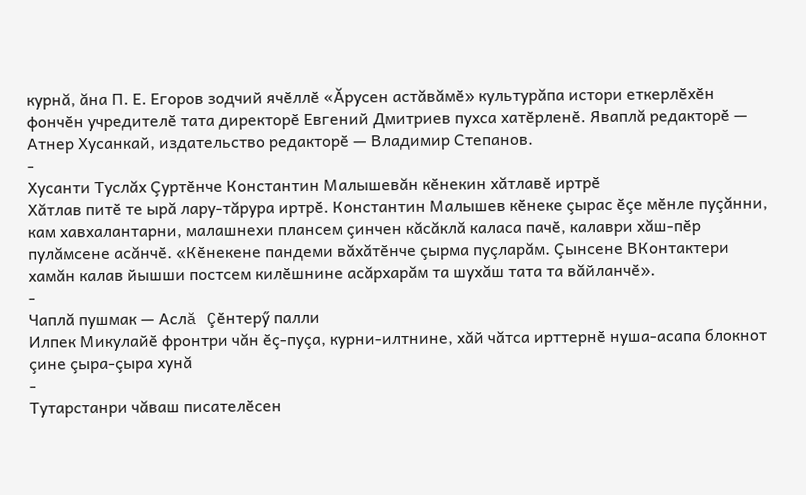курнă, ăна П. Е. Егоров зодчий ячӗллӗ «Ăрусен астăвăмӗ» культурăпа истори еткерлӗхӗн фончӗн учредителӗ тата директорӗ Евгений Дмитриев пухса хатӗрленӗ. Яваплă редакторӗ — Атнер Хусанкай, издательство редакторӗ — Владимир Степанов.
-
Хусанти Туслăх Çуртӗнче Константин Малышевăн кӗнекин хăтлавӗ иртрӗ
Хăтлав питӗ те ырă лару-тăрура иртрӗ. Константин Малышев кӗнеке çырас ӗçе мӗнле пуçăнни, кам хавхалантарни, малашнехи плансем çинчен кăсăклă каласа пачӗ, калаври хăш-пӗр пулăмсене асăнчӗ. «Кӗнекене пандеми вăхăтӗнче çырма пуçларăм. Çынсене ВКонтактери хамăн калав йышши постсем килӗшнине асăрхарăм та шухăш тата та вăйланчӗ».
-
Чаплă пушмак — Аслă Çӗнтерӳ палли
Илпек Микулайӗ фронтри чăн ӗç-пуçа, курни-илтнине, хăй чăтса ирттернӗ нуша-асапа блокнот çине çыра-çыра хунă
-
Тутарстанри чăваш писателӗсен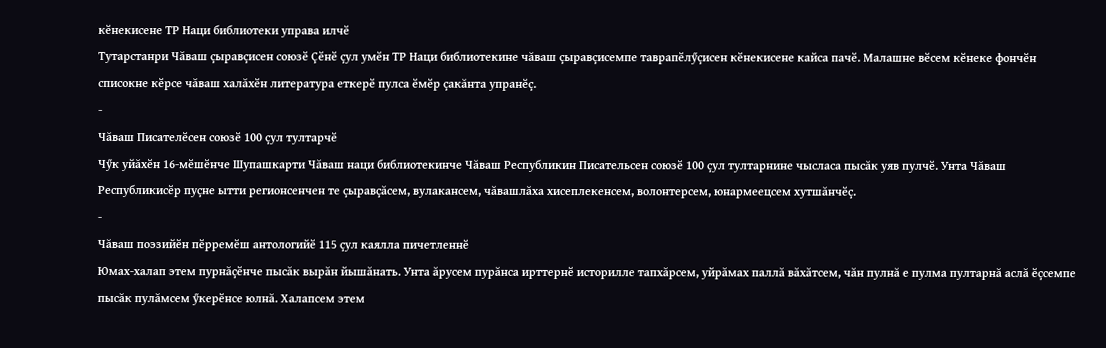кӗнекисене ТР Наци библиотеки управа илчӗ
Тутарстанри Чăваш çыравçисен союзӗ Çӗнӗ çул умӗн ТР Наци библиотекине чăваш çыравçисемпе таврапӗлӳçисен кӗнекисене кайса пачӗ. Малашне вӗсем кӗнеке фончӗн списокне кӗрсе чăваш халăхӗн литература еткерӗ пулса ӗмӗр çакăнта упранӗç.
-
Чăваш Писателӗсен союзӗ 100 çул тултарчӗ
Чӳк уйăхӗн 16-мӗшӗнче Шупашкарти Чăваш наци библиотекинче Чăваш Республикин Писательсен союзӗ 100 çул тултарнине чысласа пысăк уяв пулчӗ. Унта Чăваш Республикисӗр пуçне ытти регионсенчен те çыравçăсем, вулакансем, чăвашлăха хисеплекенсем, волонтерсем, юнармеецсем хутшăнчӗç.
-
Чăваш поэзийӗн пӗрремӗш антологийӗ 115 çул каялла пичетленнӗ
Юмах-халап этем пурнăçӗнче пысăк вырăн йышăнать. Унта ăрусем пурăнса ирттернӗ историлле тапхăрсем, уйрăмах паллă вăхăтсем, чăн пулнă е пулма пултарнă аслă ӗçсемпе пысăк пулăмсем ӳкерӗнсе юлнă. Халапсем этем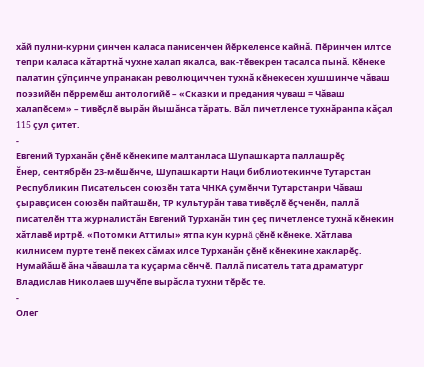хăй пулни-курни çинчен каласа панисенчен йӗркеленсе кайнă. Пӗринчен илтсе тепри каласа кăтартнă чухне халап якалса, вак-тӗвекрен тасалса пынă. Кӗнеке палатин çӳпçинче упранакан революциччен тухнă кӗнекесен хушшинче чăваш поэзийӗн пӗрремӗш антологийӗ – «Сказки и предания чуваш = Чăваш халапӗсем» – тивӗçлӗ вырăн йышăнса тăрать. Вăл пичетленсе тухнăранпа кăçал 115 çул çитет.
-
Евгений Турханăн çӗнӗ кӗнекипе малтанласа Шупашкарта паллашрӗç
Ӗнер, сентябрӗн 23-мӗшӗнче, Шупашкарти Наци библиотекинче Тутарстан Республикин Писательсен союзӗн тата ЧНКА çумӗнчи Тутарстанри Чăваш çыравçисен союзӗн пайташӗн, ТР культурăн тава тивӗçлӗ ӗçченӗн, паллă писателӗн тта журналистăн Евгений Турханăн тин çеç пичетленсе тухнă кӗнекин хăтлавӗ иртрӗ. «Потомки Аттилы» ятпа кун курнă çӗнӗ кӗнеке. Хăтлава килнисем пурте тенӗ пекех сăмах илсе Турханăн çӗнӗ кӗнекине хакларӗç. Нумайăшӗ ăна чăвашла та куçарма сӗнчӗ. Паллă писатель тата драматург Владислав Николаев шучӗпе вырăсла тухни тӗрӗс те.
-
Олег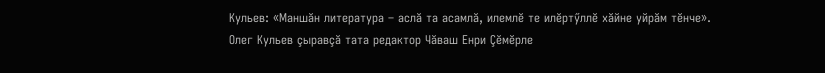Кульев: «Маншăн литература – аслă та асамлă, илемлӗ те илӗртӳллӗ хăйне уйрăм тӗнче».
Олег Кульев çыравçă тата редактор Чăваш Енри Çӗмӗрле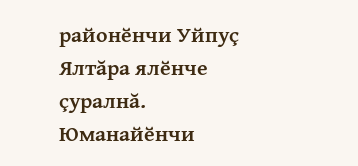районӗнчи Уйпуç Ялтăра ялӗнче çуралнă. Юманайӗнчи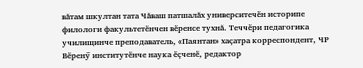вăтам шкултан тата Чăваш патшалăх университечӗн историпе филологи факультетӗнчен вӗренсе тухнă. Теччӗри педагогика училищинче преподаватель, «Паянтан» хаçатра корреспондент, ЧР Вӗренӳ институтӗнче наука ӗçченӗ, редактор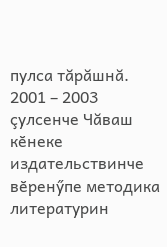пулса тăрăшнă. 2001 – 2003 çулсенче Чăваш кӗнеке издательствинче вӗренӳпе методика литературин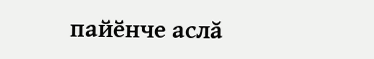пайӗнче аслă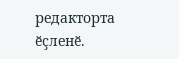редакторта ӗçленӗ.